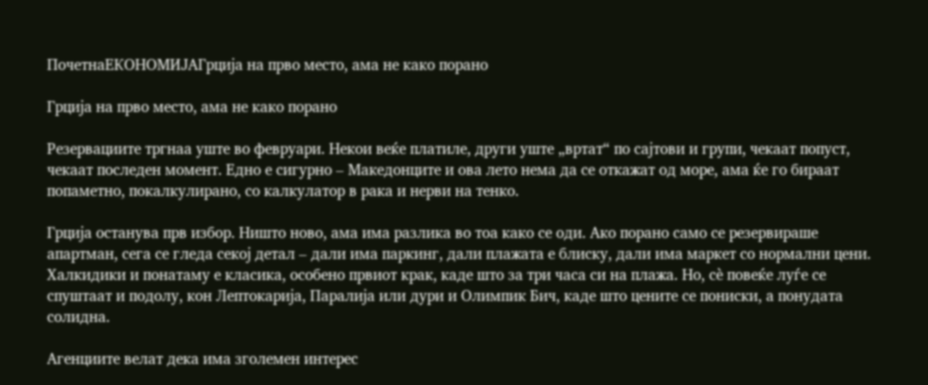ПочетнаЕКОНОМИЈАГрција на прво место, ама не како порано

Грција на прво место, ама не како порано

Резервациите тргнаа уште во февруари. Некои веќе платиле, други уште „вртат“ по сајтови и групи, чекаат попуст, чекаат последен момент. Едно е сигурно – Македонците и ова лето нема да се откажат од море, ама ќе го бираат попаметно, покалкулирано, со калкулатор в рака и нерви на тенко.

Грција останува прв избор. Ништо ново, ама има разлика во тоа како се оди. Ако порано само се резервираше апартман, сега се гледа секој детал – дали има паркинг, дали плажата е блиску, дали има маркет со нормални цени. Халкидики и понатаму е класика, особено првиот крак, каде што за три часа си на плажа. Но, сè повеќе луѓе се спуштаат и подолу, кон Лептокарија, Паралија или дури и Олимпик Бич, каде што цените се пониски, а понудата солидна.

Агенциите велат дека има зголемен интерес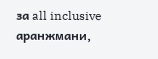за all inclusive аранжмани,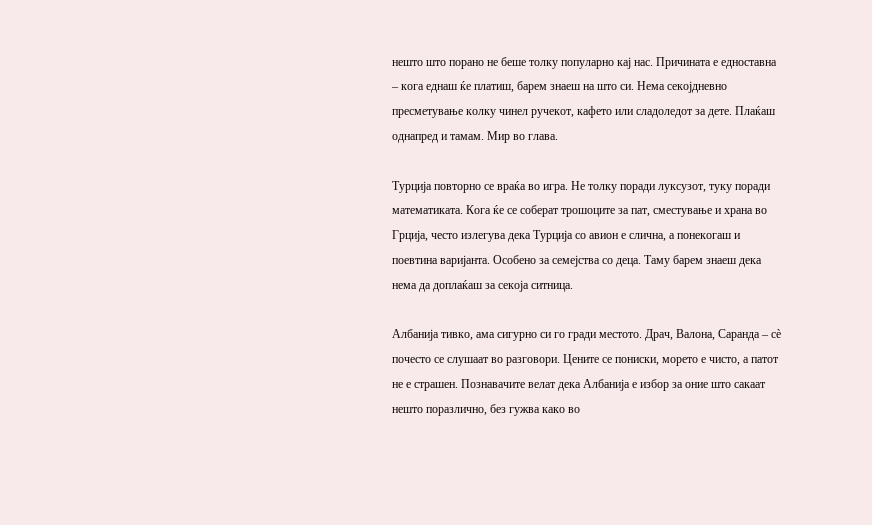нешто што порано не беше толку популарно кај нас. Причината е едноставна – кога еднаш ќе платиш, барем знаеш на што си. Нема секојдневно пресметување колку чинел ручекот, кафето или сладоледот за дете. Плаќаш однапред и тамам. Мир во глава.

Турција повторно се враќа во игра. Не толку поради луксузот, туку поради математиката. Кога ќе се соберат трошоците за пат, сместување и храна во Грција, често излегува дека Турција со авион е слична, а понекогаш и поевтина варијанта. Особено за семејства со деца. Таму барем знаеш дека нема да доплаќаш за секоја ситница.

Албанија тивко, ама сигурно си го гради местото. Драч, Валона, Саранда – сè почесто се слушаат во разговори. Цените се пониски, морето е чисто, а патот не е страшен. Познавачите велат дека Албанија е избор за оние што сакаат нешто поразлично, без гужва како во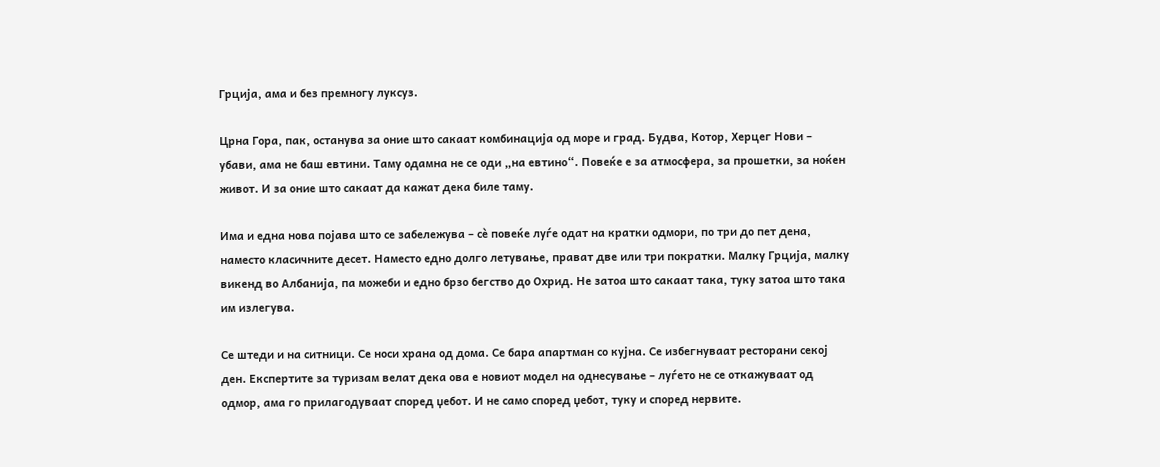Грција, ама и без премногу луксуз.

Црна Гора, пак, останува за оние што сакаат комбинација од море и град. Будва, Котор, Херцег Нови – убави, ама не баш евтини. Таму одамна не се оди „на евтино“. Повеќе е за атмосфера, за прошетки, за ноќен живот. И за оние што сакаат да кажат дека биле таму.

Има и една нова појава што се забележува – сè повеќе луѓе одат на кратки одмори, по три до пет дена, наместо класичните десет. Наместо едно долго летување, прават две или три пократки. Малку Грција, малку викенд во Албанија, па можеби и едно брзо бегство до Охрид. Не затоа што сакаат така, туку затоа што така им излегува.

Се штеди и на ситници. Се носи храна од дома. Се бара апартман со кујна. Се избегнуваат ресторани секој ден. Експертите за туризам велат дека ова е новиот модел на однесување – луѓето не се откажуваат од одмор, ама го прилагодуваат според џебот. И не само според џебот, туку и според нервите.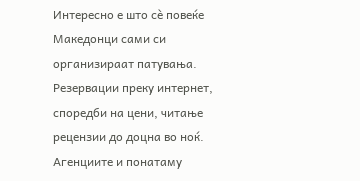Интересно е што сè повеќе Македонци сами си организираат патувања. Резервации преку интернет, споредби на цени, читање рецензии до доцна во ноќ. Агенциите и понатаму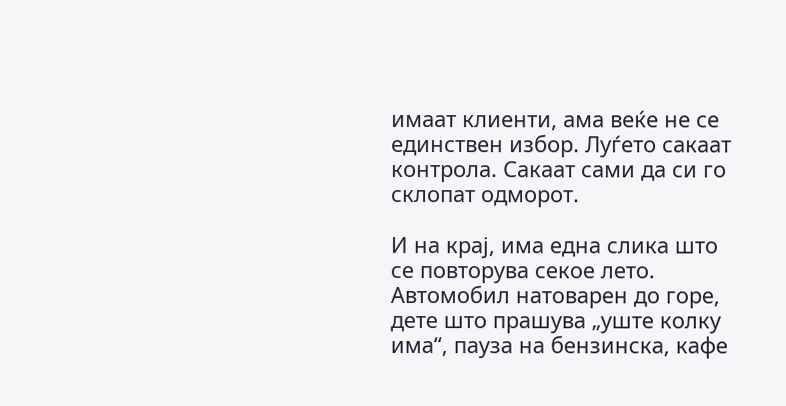имаат клиенти, ама веќе не се единствен избор. Луѓето сакаат контрола. Сакаат сами да си го склопат одморот.

И на крај, има една слика што се повторува секое лето. Автомобил натоварен до горе, дете што прашува „уште колку има“, пауза на бензинска, кафе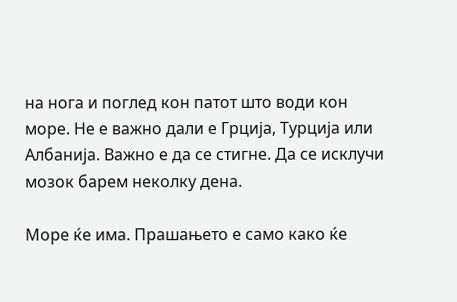на нога и поглед кон патот што води кон море. Не е важно дали е Грција, Турција или Албанија. Важно е да се стигне. Да се исклучи мозок барем неколку дена.

Море ќе има. Прашањето е само како ќе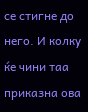се стигне до него. И колку ќе чини таа приказна ова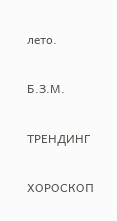лето.

Б.З.М.

ТРЕНДИНГ

ХОРОСКОП